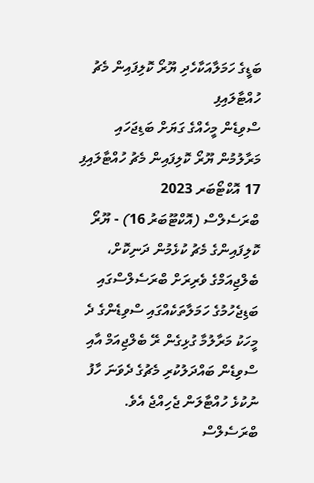ބަޑީގެ ހަމަލާއަކާހެދި ޔޫރޯ ކޮލިފައިން މެޗު ހުއްޓާލައިފި
ސްވިޑެން މީހެއްގެ ގަޔަށް ބަޑިޖަހައި މަރާލުމުން ޔޫރޯ ކޮލިފައިން މެޗު ހުއްޓާލައިފި
17 އޮކްޓޯބަރ 2023
ބްރަސެލްސް (އޮކްޓޫބަރު 16) - ޔޫރޯ ކޮލިފައިންގެ މެޗު ކުޅެމުން ދަނިކޮށް، ބެލްޖިއަމްގެ ވެރިރަށް ބްރަސެލްސްގައި ބަޑިޖެހުމުގެ ހަމަލާތަކެއްގައި ސްވިޑެންގެ ދެ މީހަކު މަރާލުމާ ގުޅިގެން ރޭ ބެލްޖިއަމް އާއި ސްވިޑެން ބައްދަލުކުރި މެޗުގެ ދެވަނަ ހާފު ނުކުޅެ ހުއްޓާލަން ޖެހިއްޖެ އެވެ.
ބްރަސެލްސް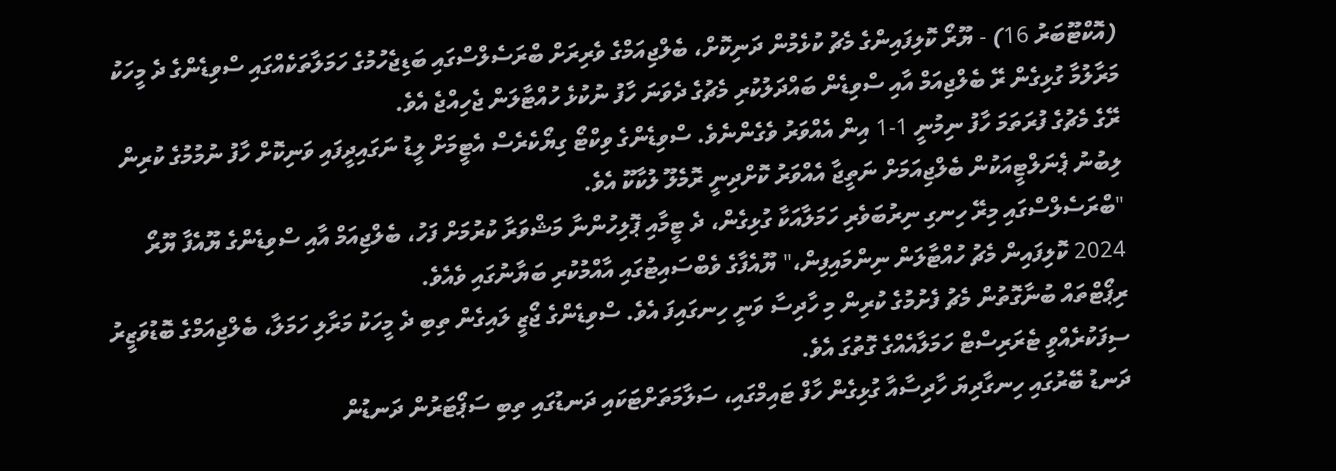(އޮކްޓޫބަރު 16) - ޔޫރޯ ކޮލިފައިންގެ މެޗު ކުޅެމުން ދަނިކޮށް، ބެލްޖިއަމްގެ ވެރިރަށް ބްރަސެލްސްގައި ބަޑިޖެހުމުގެ ހަމަލާތަކެއްގައި ސްވިޑެންގެ ދެ މީހަކު މަރާލުމާ ގުޅިގެން ރޭ ބެލްޖިއަމް އާއި ސްވިޑެން ބައްދަލުކުރި މެޗުގެ ދެވަނަ ހާފު ނުކުޅެ ހުއްޓާލަން ޖެހިއްޖެ އެވެ.
ރޭގެ މެޗުގެ ފުރަތަމަ ހާފު ނިމުނީ 1-1 އިން އެއްވަރު ވެގެންނެވެ. ސްވިޑެންގެ ވިކްޓޯ ގިޔޯކެރެސް އެޓީމަށް ލީޑު ނަގައިދީފައި ވަނިކޮށް ހާފު ނުމުމުގެ ކުރިން ލިބުނު ޕެނަލްޓީއަކުން ބެލްޖިއަމަށް ނަތީޖާ އެއްވަރު ކޮށްދިނީ ރޮމެލޫ ލުކާކޫ އެވެ.
"ބްރަސެލްސްގައި މިރޭ ހިނގި ނިރުބަވެރި ހަމަލާއަކާ ގުޅިގެން، ދެ ޓީމާއި ޕޮލިހުންނާ މަޝްވަރާ ކުރުމަށް ފަހު، ބެލްޖިއަމް އާއި ސްވިޑެންގެ ޔޫއެފާ ޔޫރޯ 2024 ކޮލިފައިން މެޗު ހުއްޓާލަން ނިންމައިފިން،" ޔޫއެފާގެ ވެބްސައިޓުގައި އާއްމުކުރި ބަޔާނުގައި ވެއެވެ.
ރިޕޯޓްތައް ބުނާގޮތުން މެޗު ފެށުމުގެ ކުރިން މި ހާދިސާ ވަނީ ހިނގައިފަ އެވެ. ސްވިޑެންގެ ޖޯޒީ ލައިގެން ތިބި ދެ މީހަކު މަރާލި ހަމަލާ، ބެލްޖިއަމްގެ ބޮޑުވަޒީރު ސިފަކުރެއްވީ ޓެރަރިސްޓް ހަމަލާއެއްގެ ގޮތުގަ އެވެ.
ދަނޑު ބޭރުގައި ހިނގާދިޔަ ހާދިސާއާ ގުޅިގެން ހާފް ޓައިމްގައި، ސަލާމަތަށްޓަކައި ދަނޑުގައި ތިބި ސަޕޯޓަރުން ދަނޑުން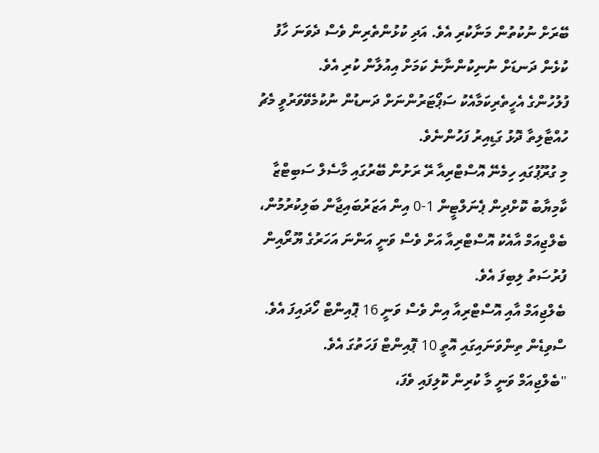ބޭރަށް ނުކުތުން މަނާކުރި އެވެ. އަދި ކުޅުންތެރިން ވެސް ދެވަނަ ހާފު ކުޅެން ދަނޑަށް ނުނިކުންނާނެ ކަމަށް އިއުލާން ކުރި އެވެ.
ފުލުހުންގެ އެހީތެރިކަމާއެކު ސަޕޯޓަރުންނަށް ދަނޑުން ނުކުމެވޭވަރުވީ މެޗު ހުއްޓާލިތާ ދޮޅު ގަޑިއިރު ފަހުންނެވެ.
މި ގުރޫޕުގައި ހިމެނޭ އޮސްޓްރިއާ ރޭ ރަށުން ބޭރުގައި މާސެލް ސަބިޓްޒާ ކާމިޔާބު ކޮށްދިން ޕެނަލްޓީން 1-0 އިން އަޒަރުބައިޖާން ބަލިކުރުމުން، ބެލްޖިއަމް އާއެކު އޮސްޓްރިއާ އަށް ވެސް ވަނީ އަންނަ އަހަރުގެ ޔޫރޯއިން ފުރުސަތު ލިބިފަ އެވެ.
ބެލްޖިއަމް އާއި އޮސްޓްރިއާ އިން ވެސް ވަނީ 16 ޕޮއިންޓް ހޯދައިފަ އެވެ. ސްވިޑެން ތިންވަނައިގައި އޮތީ 10 ޕޮއިންޓް ފަހަތުގަ އެވެ.
"ބެލްޖިއަމް ވަނީ މާ ކުރިން ކޮލިފައި ވެފަ،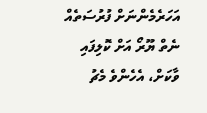އަހަރެމެންނަށް ފުރުސަތެއް ނެތް ޔޫރޯ އަށް ކޮލިފައި ވާކަށް، އެހެންވެ މެޗު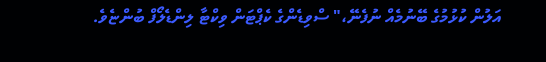އަލުން ކުޅުމުގެ ބޭނުމެއް ނުފެނޭ،" ސްވިޑެންގެ ކެޕްޓަން ވިކްޓާ ލިންޑެލޯފް ބުންޏެވެ.